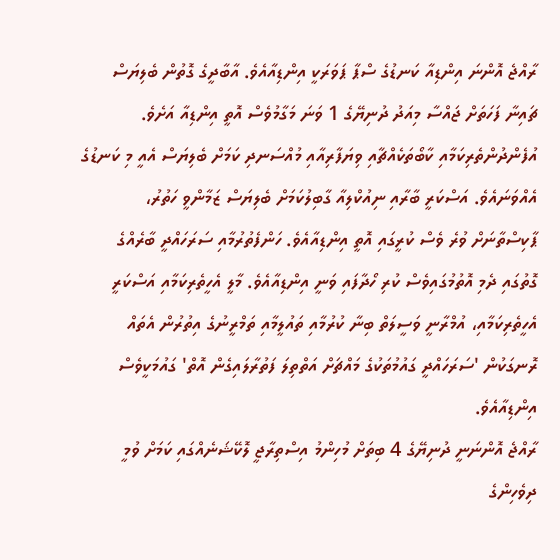ރާއްޖެ އޮންނަ އިންޑިއާ ކަނޑުގެ ސްޕާ ޕަވަރަކީ އިންޑިއާއެވެ. އާބާދީގެ ގޮތުން ބެލިޔަސް ޗައިނާ ފަހަތަށް ޖައްސާ މިއަދު ދުނިޔޭގެ 1 ވަނަ މަގާމުވެސް އޮތީ އިންޑިއާ އަށެވެ. އުފެންދުންތެރިކަމާއި ކާބޯތަކެއްޗާއި ވިޔަފާރިއާއި މުއްސަނދި ކަމަށް ބެލިޔަސް އެއީ މި ކަނޑުގެ އެއްވަނައެވެ. އަސްކަރީ ބާރާއި ނިއުކްލިއާ ގާބިލުކަމަށް ބެލިޔަސް ޒަމާންވީ ހަތުރު، ޕާކިސްތާނަށް ވުރެ ވެސް ކުރީގައި އޮތީ އިންޑިއާއެވެ. ހަންފެތުރުމާއި ސަރަހައްދީ ބާރެއްގެ ގޮތުގައި ދެމި އޮތުމުގައިވެސް ކުރި ހޯދާފައި ވަނީ އިންޑިއާއެވެ. މާލީ އެހީތެރިކަމާއި އަސްކަރީ އެހީތެރިކަމާއި، އުމްރާނީ ވަސީލަތް ބިނާ ކުރުމާއި ތައުލީމާއި ތަމްރީނުގެ އިތުރުން އެތައް ރޮނގަކުން 'ސަރަހައްދީ ގައުމުތަކުގެ މައްޗަށް އަތްތިލަ ފަތުރާލައިގެން އޮތް' ގައުމަކީވެސް އިންޑިއާއެވެ.
ރާއްޖެ އޮންނަނީ ދުނިޔޭގެ 4 ބިތަށް މުހިންމު އިސްތިރާޖީ ލޮކޭޝަނެއްގައި ކަމަށް ވުމީ ދިވެހިންގެ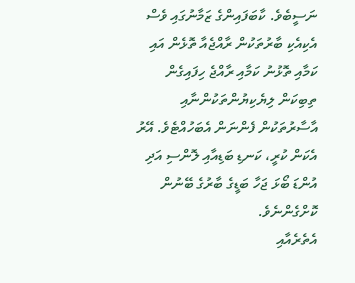ނަސީބެވެ. ކާބަފައިންގެ ޒަމާނުގައި ވެސް އެކިއެކި ބާރުތަކުން ރާއްޖެއާ ތޮޅެން އައި ކަމާއި ތޮޅުނު ކަމާއި ރާއްޖެ ހިފައިގެން ތިބިކަން ލިޔެކިޔުންތަކުންނާއި އާސާރުތަކުން ފެންނަން އެބަހުއްޓެވެ. އޭރު އެކަން ކުރީ، ކަނޑި ބަޑިއާއި ލޮންސި އަދި އުންޑަ ބޯޅަ ޖަހާ ބަޑީގެ ބާރުގެ ބޭނުން ކޮށްގެންނެވެ.
އެތެރެއާއި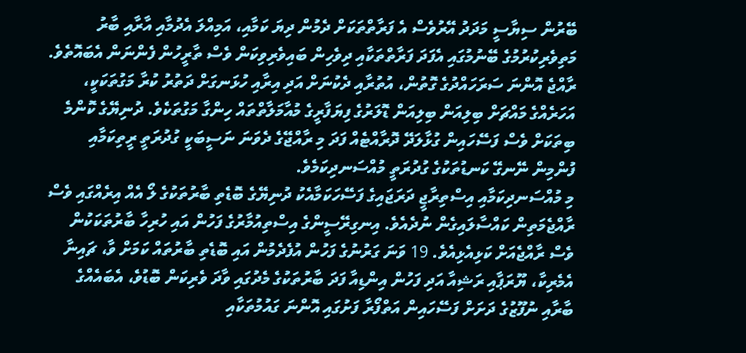ބޭރުން ސިޔާސީ މަދަދު އޭރުވެސް އެ ފަރާތްތަކަށް ދެމުން ދިޔަ ކަމާއި، އަމިއްލަ އެދުމާއި އާރާއި ބާރު މަތިވެރިކުރުމުގެ ބޭނުމުގައި އެފަދަ ފަރާތްތަކާއި ދިވެހިން ބައިވެރިވިކަން ވެސް ތާރީހުން ފެންނަން އެބައޮތެވެ.
ރާއްޖެ އޮންނަ ސަރަހައްދުގެ ގޮތުން، އުތުރާއި ދެކުނަށް އަދި އިރާއި ހުޅަނގަށް ދަތުރު ކުރާ މަގުތަކަކީ، އަހަރެއްގެ މައްޗަށް ބިލިއަން ބިލިއަން ޑޮލަރުގެ ފިޔަފާރީގެ މުއާމަލާތްތައް ހިންގާ މަގުތަކެވެ. ދުނިޔޭގެ ކޮންމެ ބިތަކަށް ވެސް ފަސޭހައިން ގުޅާލަދޭ ދޮރާއްޓެއް ފަދަ މި ރާއްޖޭގެ ދެވަނަ ނަސީބަކީ ގުދުރަތީ ރީތިކަމާއި ފުންމިން ނޭނގޭ ކަނޑުތަކުގެ ގުދުރަތީ މުއްސަނދިކަމެވެ.
މި މުއްސަނދިކަމާއި އިސްތިރާޖީ ދަރަޖައިގެ ފަސޭހަކަމާއެކު ދުނިޔޭގެ ބޮޑެތި ބާރުތަކުގެ ލޯ އެއް އިރެއްގައި ވެސް ރާއްޖެމަތިން ކައްސާލައިގެން ނުދެއެވެ. އިނގިރޭސީންގެ އިސްތިއުމާރުގެ ފަހުން އައި ހުރިހާ ބާރުތަކަކުން ވެސް ރާއްޖެއަށް ކަޅިއެޅިއެވެ. 19 ވަނަ ގަރުނުގެ ފަހުން އުފެދެމުން އައި ބޮޑެތި ބާރުތައް ކަމަށް ވާ، ޗައިނާ އެމެރިކާ، ޔޫރަޕާއި ރަޝިއާ އަދި ފަހުން އިންޑިއާ ފަދަ ބާރުތަކުގެ މެދުގައި ވާދަ ވެރިކަން ބޮޑުވެ، އެބައެއްގެ ބާރާއި ނުފޫޒުގެ ދަށަށް ފަސޭހައިން އަތްފޯރާ ފަށުގައި އޮންނަ ގައުމުތަކާއި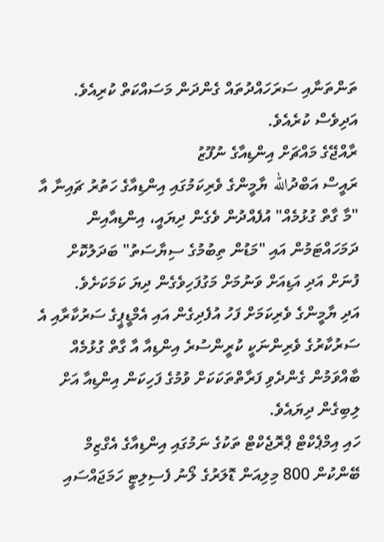ތަންތަނާއި ސަރަހައްދުތައް ގެންދަން މަސައްކަތް ކުރިއެވެ. އަދިވެސް ކުރެއެވެ.
ރާއްޖޭގެ މައްޗަށް އިންޑިއާގެ ނުފޫޒު
ރައީސް އަބްދުالله ޔާމީންގެ ވެރިކަމުގައި އިންޑިއާގެ ހަތުރު ޗައިނާ އާ "މާ ގާތް ގުޅުމެއް" އުފެއްދުން ވެގެން ދިޔައީ، އިންޑިއާއިން ދަމަހައްޓަމުން އައި "މަޑުން ތިބުމުގެ ސިޔާސަތު" ބަދަލުކޮށް ފުނަށް އަދި އަޑިއަށް ވަނުމަށް މަގުފަހިވެގެން ދިޔަ ކަމަކަށެވެ.
އަދި ޔާމީންގެ ވެރިކަމަށް ފަހު އުފެދިގެން އައި އެމްޑީޕީގެ ސަރުކާރާއި އެ ސަރުކާރުގެ ވެރިންނަކީ ކުރީންސުރެ އިންޑިއާ އާ ގާތް ގުޅުމެއް ބާއްވަމުން ގެންދެވި ފަރާތްތަކަކަށް ވުމުގެ ފަހިކަން އިންޑިއާ އަށް ލިބިގެން ދިޔައެވެ.
ހައި އިމްޕެކްޓް ޕްރޮޖެކްޓް ތަކުގެ ނަމުގައި އިންޑިއާގެ އެގްޒިމް ބޭންކުން 800 މިލިއަން ޑޮލަރުގެ ލޯނު ފެސިލިޓީ ހަމަޖައްސައި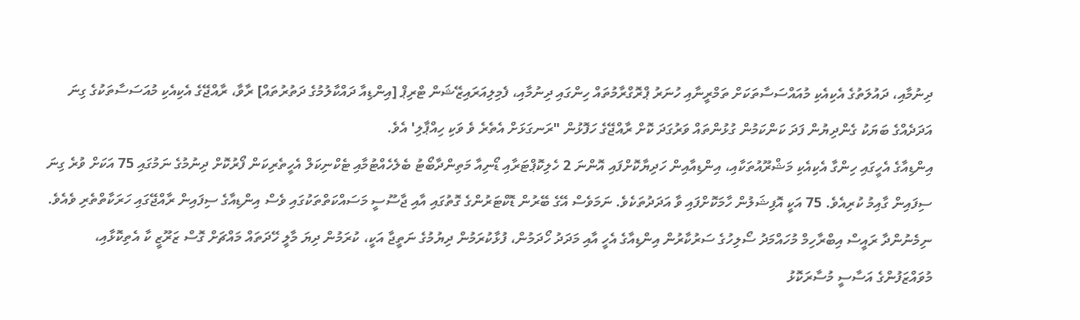ދިނުމާއި، ދައުލަތުގެ އެކިއެކި މުއައްސަސާތަކަށް ތަމްރީނާއި ހުނަރު ޕްރޮގްރާމުތައް ހިންގައި ދިނުމާއި، ފެމިލިއަރައިޒޭޝަން ޓްރިޕް [އިންޑިއާ ދައްކާލުމުގެ ދަތުރުތައް] ރާވާ، ރާއްޖޭގެ އެކިއެކި މުއަސަސާތަކުގެ ގިނަ އަދަދެއްގެ ބަޔަކު ގެންދިޔުން ފަދަ ކަންކަމުން ގުޅުންތައް ވަރުގަދަ ކޮށް ރާއްޖޭގެ ހަފޮޅުން "ރަނގަޅަށް އެތެރެ ވެ ވަކި ހިއްޕާލި' އެވެ.
އިންޑިއާގެ އެހީގައި ހިންގާ އެކިއެކި މަޝްރޫއުތަކާއި، އިންޑިއާއިން ހަދިޔާކޮށްފައި އޮންނަ 2 ހެލިކޮޕްޓަރާއި ޑޯނިއާ މަތިންދާބޯޓު ބެލެހެއްޓުމާއި ޓެކްނިކަލް އެހީތެރިކަން ފޯރުކޮށް ދިނުމުގެ ނަމުގައި 75 އަކަށް ވުރެ ގިނަ ސިފައިން ގާއިމު ކުރިއެވެ. 75 އަކީ އޮފިޝަލުން ހާމަކޮށްފައި ވާ އަދަދުތަކެވެ. ނަމަވެސް އޭގެ ބޭރުން ޑޮކްޓަރުންގެ ގޮތުގައި އާއި ޖާސޫސީ މަސައްކަތްތަކުގައި ވެސް އިންޑިއާގެ ސިފައިން ރާއްޖޭގައި ހަރަކާތްތެރި ވެއެވެ.
ނިމެނުންދާ ރައީސް އިބްރާހިމް މުހައްމަދު ސޯލިހުގެ ސަރުކާރުން އިންޑިއާގެ އެހީ އާއި މަދަދު ހޯދަމުން، ފުޅާކުރަމުން ދިޔުމުގެ ނަތީޖާ އަކީ، ކުރަމުން ދިޔަ މާލީ ހޭދަތައް މައްޗަށް ގޮސް ޒަރޫޒީ ކާ އެތިކޮޅާއި، މުވައްޒަފުންގެ އަސާސީ މުސާރަކޮޅު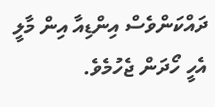ދައްކަންވެސް އިންޑިއާ އިން މާލީ އެހީ ހޯދަން ޖެހުމެވެ.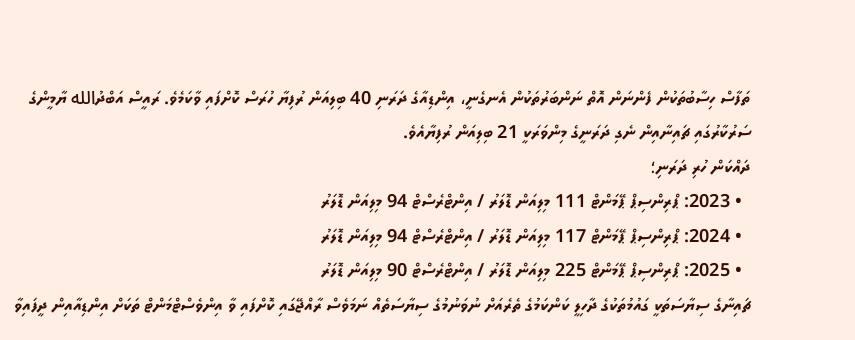ތަފާސް ހިސާބުތަކުން ފެންނަން އޮތް ނަންބަރުތަކުން އެނގެނީ، އިންޑިއާގެ ދަރަނި 40 ބިލިއަން ރުފިޔާ ހުރަސް ކޮށްފައި ވާކަމެވެ. ރައީސް އަބްދުالله ޔާމީންގެ ސަރުކާރުގައި ޗައިނާއިން ނެގި ދަރަނީގެ މިންވަރަކީ 21 ބިލިއަން ރުފިޔާއެވެ.
ދައްކަން ހުރި ދަރަނި؛
  • 2023: ޕްރިންސިޕް ޕޭމަންޓް 111 މިލިއަން ޑޮލަރު / އިންޓްރެސްޓް 94 މިލިއަން ޑޮލަރު
  • 2024: ޕްރިންސިޕް ޕޭމަންޓް 117 މިލިއަން ޑޮލަރު / އިންޓްރެސްޓް 94 މިލިއަން ޑޮލަރު
  • 2025: ޕްރިންސިޕް ޕޭމަންޓް 225 މިލިއަން ޑޮލަރު / އިންޓްރެސްޓް 90 މިލިއަން ޑޮލަރު
ޗައިނާގެ ސިޔާސަތަކީ ގައުމުތަކުގެ ދާހިލީ ކަންކަމުގެ ތެރެއަށް ނުވަނުމުގެ ސިޔާސަތެއް ނަމަވެސް ރާއްޖޭގައި ކޮށްފައި ވާ އިންވެސްޓްމަންޓް ތަކަށް އިންޑިއާއިން ދީފައިވާ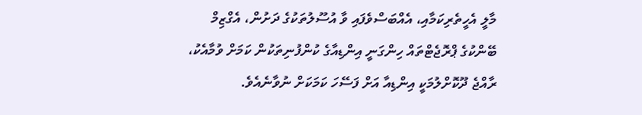މާލީ އެހީތެރިކަމާއި، އެއްބަސްވެފައި ވާ އުސޫލުތަކުގެ ދަށުން، އެގްޒިމް ބޭންކުގެ ޕްރޮޖެޓްތައް ހިންގަނީ އިންޑިއާގެ ކުންފުނިތަކުން ކަމަށް ވުމާއެކު، ރާއްޖެ ދޫކޮށްލުމަކީ އިންޑިއާ އަށް ފަސޭހަ ކަމަކަށް ނުވާނެއެވެ.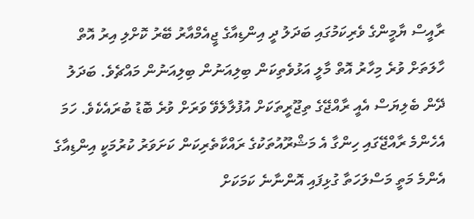ރާއީސް ޔާމީންގެ ވެރިކަމުގައި ބަދަލު ދީ އިންޑިއާގެ ޖީއެމްއާރު ބޭރު ކޮށްލި އިރު އޮތް ހާލަތަށް ވުރެ މިހާރު އޮތް މާލީ އަޅުވެތިކަން ބިލިއަނުން ބިލިއަނުން މައްޗެވެ. ބަދަލު ދޭން ބެލިޔަސް އެއީ ރާއްޖޭގެ ތިޖޫރީތަކަށް އުފުލާލެވޭ ވަރަށް ވުރެ ބޮޑު ބުރައެކެވެ. ހަމަ އެހެންމެ ރާއްޖޭގައި ހިންގާ އެ މަޝްރޫއުތަކުގެ ރައްކާތެރިކަން ކަށަވަރު ކުރުމަކީ އިންޑިއާގެ އެންމެ މަތީ މަސްލަހަތާ ގުޅިފައި އޮންނާނެ ކަމަކަށް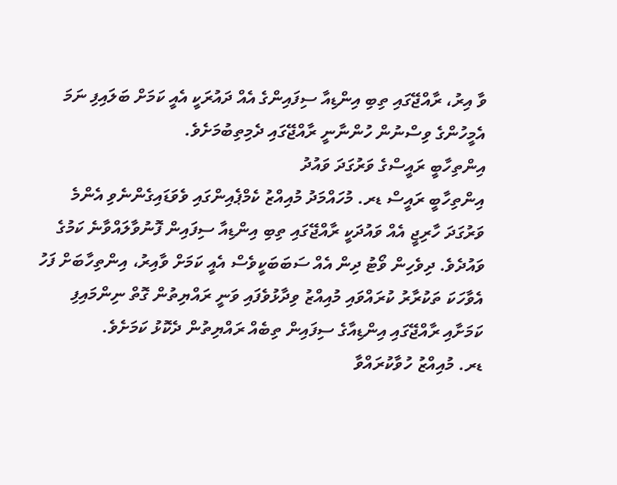ވާ އިރު، ރާއްޖޭގައި ތިބި އިންޑިއާ ސިފައިންގެ އެއް ދައުރަކީ އެއީ ކަމަށް ބަލައިފި ނަމަ އެމީހުންގެ ވިސްނުން ހުންނާނީ ރާއްޖޭގައި ދެމިތިބުމަށެވެ.
އިންތިހާބީ ރައީސްގެ ވަރުގަދަ ވައުދު
އިންތިހާބީ ރައީސް ޑރ. މުހައްމަދު މުއިއްޒު ކެމްޕެއިންގައި ވެވަޑައިގެންނެވި އެންމެ ވަރުގަދަ ހާރިޖީ އެއް ވައުދަކީ ރާއްޖޭގައި ތިބި އިންޑިއާ ސިފައިން ފޮނުވާލައްވާނެ ކަމުގެ ވައުދެވެ. ދިވެހިން ވޯޓު ދިން އެއް ސަބަބަކީވެސް އެއީ ކަމަށް ވާއިރު، އިންތިހާބަށް ފަހު އެވާހަކަ ތަކުރާރު ކުރައްވައި މުއިއްޒު ވިދާޅުވެފައި ވަނީ ރައްޔިތުން ގޮތް ނިންމައިފި ކަމަށާއި ރާއްޖޭގައި އިންޑިއާގެ ސިފައިން ތިބެއް ރައްޔިތުން ދެކޮޅު ކަމަށެވެ.
ޑރ. މުއިއްޒު ހުވާކުރައްވާ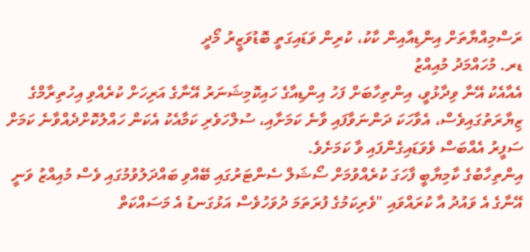ރަސްމިއްޔާތަށް އިންޑިއާއިން ކާކު، ކުރިން ވަޑައިގަތީ ބޮޑުވަޒީރު މޯދީ
ޑރ. މުހައްމަދު މުއިއްޒު
އެއާއެކު އޭނާ ވިދާޅުވީ، އިންތިހާބަށް ފަހު އިންޑިއާގެ ހައިކޮމިޝަނަރު އޭނާގެ އަރިހަށް ކުރެއްވި އިހުތިރާމްގެ ޒިޔާރަތުގައިވެސް، އެވާހަކަ ދަންނަވާފައި ވާނެ ކަމަށާއި، ސުލްހަވެރި ކަމާއެކު އެކަން ހައްލުކޮށްދެއްވާނެ ކަމަށް ސަފީރު އެއްބަސް ވެވަޑައިގެންފައި ވާ ކަމަށެވެ.
އިންތިހާބުގެ ކާމިޔާބީ ފާހަގަ ކުރެއްވުމަށް ސޯޝަލް ސެންޓަރުގައި ބޭއްވި ބައްދަލުވުމުގައި ވެސް މުއިއްޒު ވަނީ އޭނާގެ އެ ވައުދު އާ ކުރައްވައި "ވެރިކަމުގެ ފުރަތަމަ ދުވަހުވެސް އަޅުގަނޑު އެ މަސައްކަތް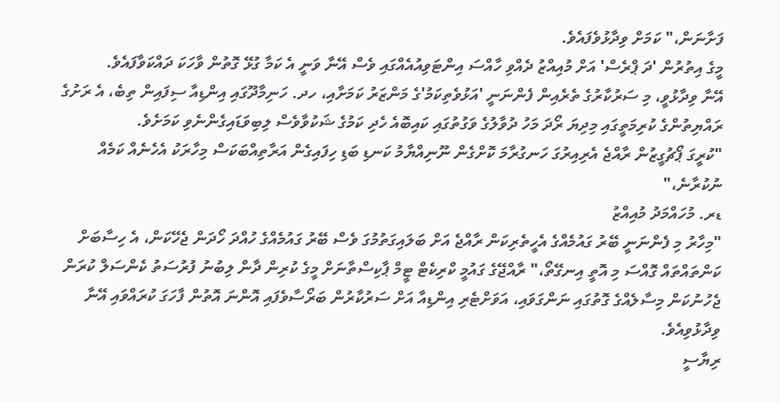ފަށާނަން،" ކަމަށް ވިދާޅުވެފައެވެ.
މީގެ އިތުރުން 'ދަ ޕްރެސް' އަށް މުއިއްޒު ދެއްވި ހާއްސަ އިންޓަވިއުއެއްގައި ވެސް އޭނާ ވަނީ އެ ކަމާ ގުޅޭ ގޮތުން ވާހަކަ ދައްކަވާފައެވެ.
އޭނާ ވިދާޅުވީ، މި ސަރުކާރުގެ ތެރެއިން ފެންނަނީ 'އަޅުވެތިކަމު'ގެ މަންޒަރު ކަމަށާއި، ހދ. ހަނިމާދޫގައި އިންޑިއާ ސިފައިން ތިބެ، އެ ރަށުގެ ރައްޔިތުންގެ ކުރިމަތީގައި މިދިޔަ ރޯދަ މަހު ދުވާލުގެ ވަގުތުގައި ކައިބޮއެ ހެދި ކަމުގެ ޝަކުވާވެސް ލިބިވަޑައިގެންނެވި ކަމަށެވެ.
"ކުރީގަ ޕޯޗުގީޒުން ރާއްޖެ އެރިއިރުގަ ހަނގުރާމަ ކޮށްގެން ނޫނިއްޔާމު ކަނޑި ބަޑި ހިފައިގެން އަރާތިއްބަކަސް މިހާރަކު އެހެނެއް ކަމެއް ނުކުރާނެ،"
ޑރ. މުހައްމަދު މުއިއްޒު
"މިހާރު މި ފެންނަނީ ބޭރު ގައުމެއްގެ އެހީތެރިކަން ރާއްޖެ އަށް ބަލައިގަތުމުގަ ވެސް ބޭރު ގައުމެއްގެ ހުއްދަ ހޯދަން ޖެހޭކަން، އެ ހިސާބަށް ކަންތައްތައް ގޮއްސަ މި އޮތީ އިނގޭތޯ،" ރާއްޖޭގެ ގައުމީ ކްރިކެޓް ޓީމް ޕާކިސްތާނަށް މީގެ ކުރިން ދާން ލިބުނު ފުރުސަތު ކެންސަލް ކުރަން ޖެހުނުކަން މިސާލެއްގެ ގޮތުގައި ނަންގަވައި، އަވަށްޓެރި އިންޑިއާ އަށް ސަރުކާރުން ބަރޯސާވެފައި އޮންނަ އޮތުން ފާހަގަ ކުރައްވައި އޭނާ ވިދާޅުވިއެވެ.
ރިޔާސީ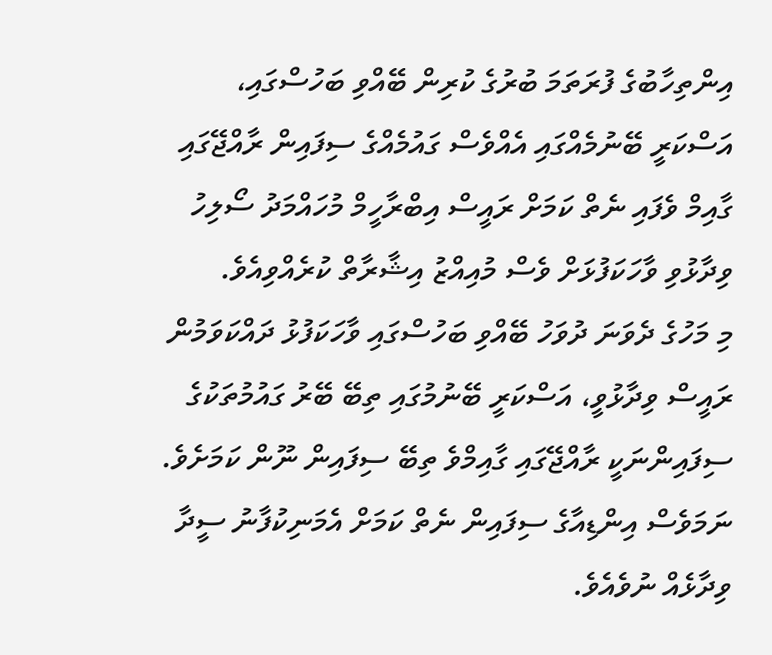އިންތިހާބުގެ ފުރަތަމަ ބުރުގެ ކުރިން ބޭއްވި ބަހުސްގައި، އަސްކަރީ ބޭނުމެއްގައި އެއްވެސް ގައުމެއްގެ ސިފައިން ރާއްޖޭގައި ގާއިމް ވެފައި ނެތް ކަމަށް ރައީސް އިބްރާހީމް މުހައްމަދު ސޯލިހު ވިދާޅުވި ވާހަކަފުޅަށް ވެސް މުއިއްޒު އިޝާރާތް ކުރެއްވިއެވެ.
މި މަހުގެ ދެވަނަ ދުވަހު ބޭއްވި ބަހުސްގައި ވާހަކަފުޅު ދައްކަވަމުން ރައީސް ވިދާޅުވީ، އަސްކަރީ ބޭނުމުގައި ތިބޭ ބޭރު ގައުމުތަކުގެ ސިފައިންނަކީ ރާއްޖޭގައި ގާއިމްވެ ތިބޭ ސިފައިން ނޫން ކަމަށެވެ. ނަމަވެސް އިންޑިއާގެ ސިފައިން ނެތް ކަމަށް އެމަނިކުފާނު ސީދާ ވިދާޅެއް ނުވެއެވެ.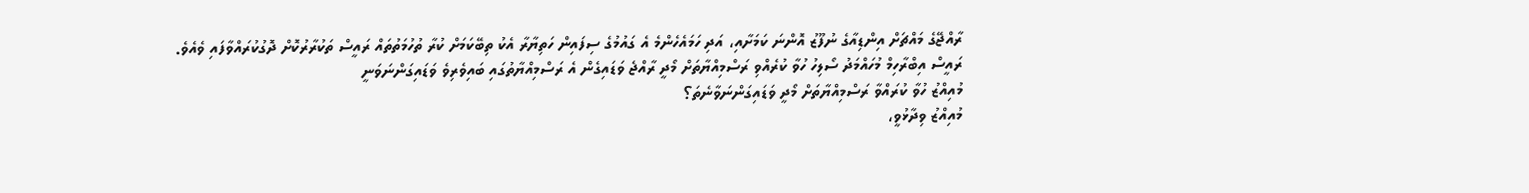ރާއްޖޭގެ މައްޗަށް އިންޑިއާގެ ނުފޫޒު އޮންނަ ކަމަށާއި، އަދި ހަމައެހެންމެ އެ ގައުމުގެ ސިފައިން ހަތިޔާރާ އެކު ތިބޭކަމަށް ކުރާ ތުހުމަތުތައް ރައީސް ތަކުރާރުކޮށް ދޮގުކުރައްވާފައި ވެއެވެ.
ރައީސް އިބްރާހިމް މުހައްމަދު ސޯލިހު ހުވާ ކުރެއްވި ރަސްމިއްޔާތަށް މޯދީ ރާއްޖެ ވަޑައިގެން އެ ރަސްމިއްޔާތުގައި ބައިވެރިވެ ވަޑައިގަންނަވަނީ
މުއިއްޒު ހުވާ ކުރައްވާ ރަސްމިއްޔާތަށް މޯދީ ވަޑައިގަންނަވާނެތަ؟
މުއިއްޒު ވިދާޅުވީ،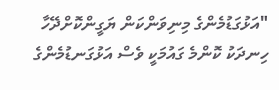"އަޅުގަޑުމެންގެ މިނިވަންކަން ޔަގީންކޮށްދޭހާ ހިނދަކު ކޮންމެ ގައުމަކީ ވެސް އަޅުގަނޑުމެންގެ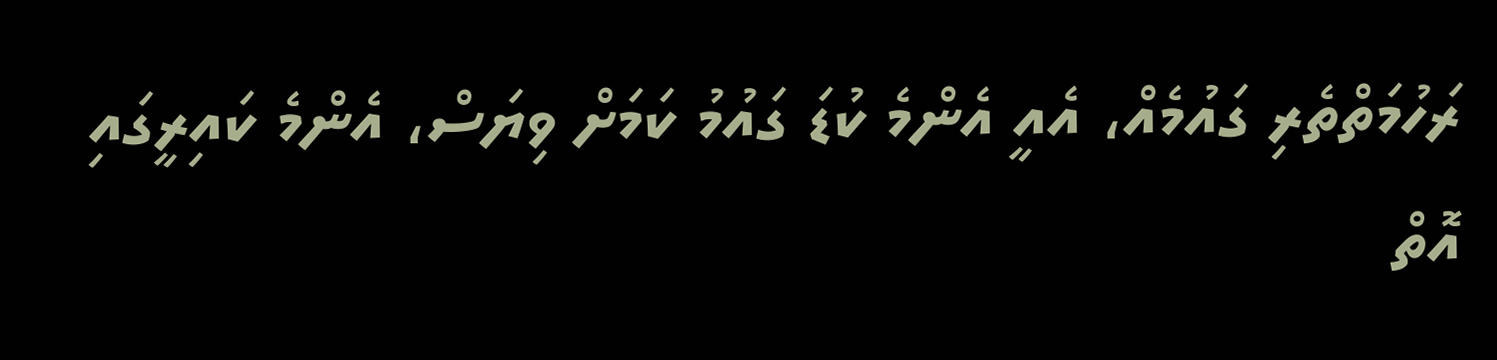ރަހުމަތްތެރި ގައުމެއް، އެއީ އެންމެ ކުޑަ ގައުމު ކަމަށް ވިޔަސް، އެންމެ ކައިރީގައި އޮތް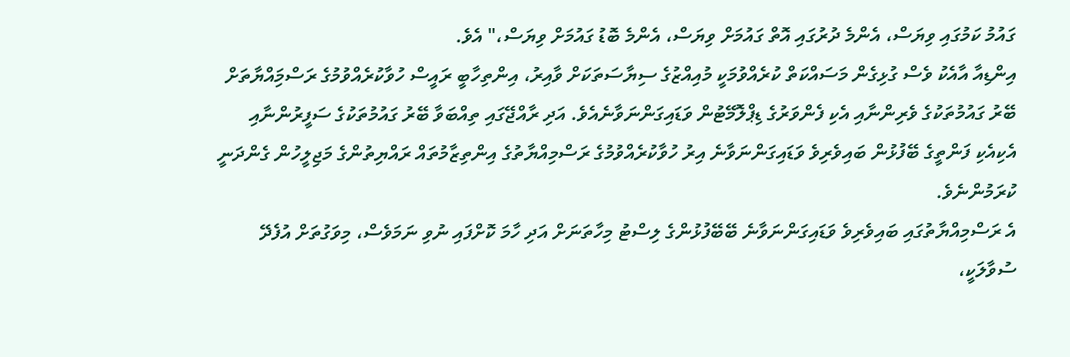ގައުމު ކަމުގައި ވިޔަސް، އެންމެ ދުރުގައި އޮތް ގައުމަށް ވިޔަސް، އެންމެ ބޮޑު ގައުމަށް ވިޔަސް،" އެވެ.
އިންޑިއާ އާއެކު ވެސް ގުޅިގެން މަސައްކަތް ކުރެއްވުމަކީ މުއިއްޒުގެ ސިޔާސަތަކަށް ވާއިރު، އިންތިހާބީ ރައީސް ހުވާކުރެއްވުމުގެ ރަސްމިައްޔާތަށް ބޭރު ގައުމުތަކުގެ ވެރިންނާއި އެކި ފެންވަރުގެ ޑިޕްލޮމޭޓުން ވަޑައިގަންނަވާނެއެވެ. އަދި ރާއްޖޭގައި ތިއްބަވާ ބޭރު ގައުމުތަކުގެ ސަފީރުންނާއި އެކިއެކި ފަންތީގެ ބޭފުޅުން ބައިވެރިވެ ވަޑައިގަންނަވާނެ އިރު ހުވާކުރެއްވުމުގެ ރަސްމިއްޔާތުގެ އިންތިޒާމުތައް ރައްޔިތުންގެ މަޖިލީހުން ގެންދަނީ ކުރަމުންނެވެ.
އެ ރަސްމިއްޔާތުގައި ބައިވެރިވެ ވަޑައިގަންނަވާނެ ބޭބޭފުޅުންގެ ލިސްޓު މިހާތަނަށް އަދި ހާމަ ކޮށްފައި ނުވި ނަމަވެސް، މިވަގުތަށް އުފެދޭ ސުވާލަކީ،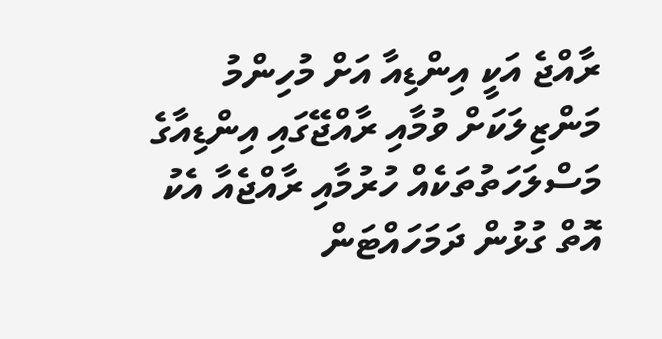ރާއްޖެ އަކީ އިންޑިއާ އަށް މުހިންމު މަންޒިލަކަށް ވުމާއި ރާއްޖޭގައި އިންޑިއާގެ މަސްލަހަތުތަކެއް ހުރުމާއި ރާއްޖެއާ އެކު އޮތް ގުޅުން ދަމަހައްޓަން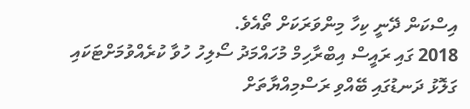އިސްކަން ދޭނީ ކިހާ މިންވަރަކަށް ތޯއެވެ.
2018 ގައި ރައީސް އިބްރާހިމް މުހައްމަދު ސޯލިހު ހުވާ ކުރެއްވުމަށްޓަކައި ގަލޮޅު ދަނޑުގައި ބޭއްވި ރަސްމިއްޔާތަށް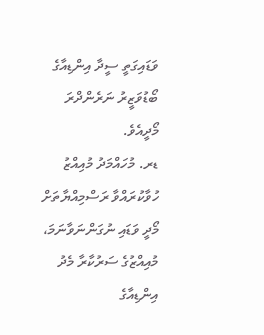ވަޑައިގަތީ ސީދާ އިންޑިއާގެ ބޯޑުވަޒީރު ނަރެންދްރަ މޯދީއެވެ.
ޑރ. މުހައްމަދު މުއިއްޒު ހުވާކުރައްވާ ރަސްމިއްޔާތަށް މޯދީ ވަޑައި ނުގަންނަވާނަމަ، މުއިއްޒުގެ ސަރުކާރާ މެދު އިންޑިއާގެ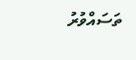ތަސައްވުރު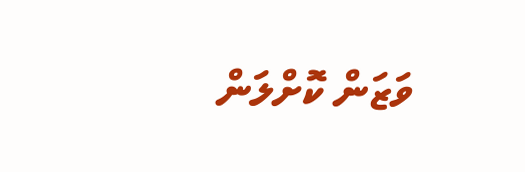ވަޒަން ކޮށްލަން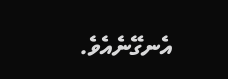އެނގޭނެއެވެ.